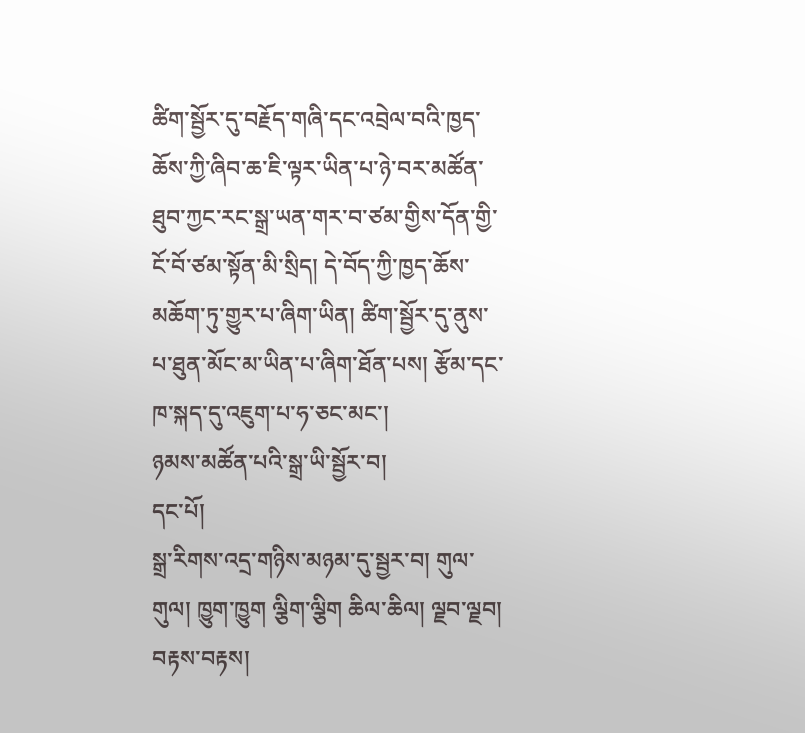ཚིག་སྦྱོར་དུ་བརྗོད་གཞི་དང་འབྲེལ་བའི་ཁྱད་ཆོས་ཀྱི་ཞིབ་ཆ་ཇི་ལྟར་ཡིན་པ་ཉེ་བར་མཚོན་ཐུབ་ཀྱང་རང་སྒྲ་ཡན་གར་བ་ཙམ་གྱིས་དོན་གྱི་ངོ་བོ་ཙམ་སྟོན་མི་སྲིད། དེ་བོད་ཀྱི་ཁྱད་ཆོས་མཆོག་ཏུ་གྱུར་པ་ཞིག་ཡིན། ཚིག་སྦྱོར་དུ་ནུས་པ་ཐུན་མོང་མ་ཡིན་པ་ཞིག་ཐོན་པས། རྩོམ་དང་ཁ་སྐད་དུ་འཇུག་པ་ཧ་ཅང་མང་།
ཉམས་མཚོན་པའི་སྒྲ་ཡི་སྦྱོར་བ།
དང་པོ།
སྒྲ་རིགས་འདྲ་གཉིས་མཉམ་དུ་སྦྱར་བ། གུལ་གུལ། ཁྱུག་ཁྱུག ལྕིག་ལྕིག ཆིལ་ཆིལ། ལྗབ་ལྗབ། བརྟས་བརྟས།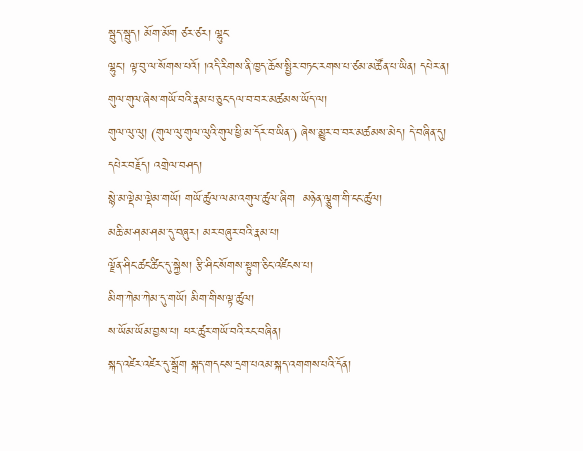སྦུད་སྦུད། མོག་མོག ཙར་ཙར། ལྷུང་
ལྷུང་། ལྟ་བུ་ལ་སོགས་པའོ། །འདི་རིགས་ནི་ཁྱད་ཆོས་སྤྱིར་བཏང་རགས་པ་ཙམ་མཚོན་པ་ཡིན། དཔེར་ན།
གུལ་གུལ་ཞེས་གཡོ་བའི་རྣམ་པ་ཅུང་དལ་བ་བར་མཚམས་ཡོད་ལ།
གུལ་ལུ་ལུ། (གུལ་ལུ་གུལ་ལུའི་གུལ་ཕྱི་མ་དོར་བ་ཡིན་) ཞེས་མྱུར་བ་བར་མཚམས་མེད། དེ་བཞིན་དུ།
དཔེར་བརྗོད། འགྲེལ་བཤད།
སྙེ་མ་ལྡེམ་ལྡེམ་གཡོ། གཡོ་ཚུལ་ལམ་འགུལ་ཚུལ་ཞིག  མཉེན་ལྕུག་གི་ངང་ཚུལ།
མཆི་མ་ཤམ་ཤམ་དུ་བཞུར། མར་བཞུར་བའི་རྣམ་པ།
ལྗོན་ཤིང་ཚང་ཚིང་དུ་སྐྱེས། རྩི་ཤིང་སོགས་སྟུག་ཅིང་འཛིངས་པ།
མིག་ཀེམ་ཀེམ་དུ་གཡོ། མིག་གིས་ལྟ་ཚུལ།
ས་ཡོམ་ཡོམ་བྱས་པ། ཕར་ཚུར་གཡོ་བའི་རང་བཞིན།
སྐད་འཛེར་འཛེར་དུ་སྒྲོག སྐད་གདངས་དྲག་པའམ་སྐད་འགགས་པའི་དོན།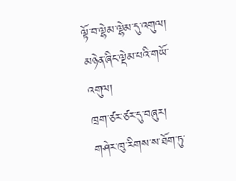ལྟོ་བ་ལྷེམ་ལྷེམ་དུ་འགུལ། མཉེན་ཞིང་ལྡེམ་པའི་གཡོ་འགུལ།
ཁྲག་ཙར་ཙར་དུ་བཞུར། གཤེར་ཁུ་རིགས་ས་ཐོག་ཏུ་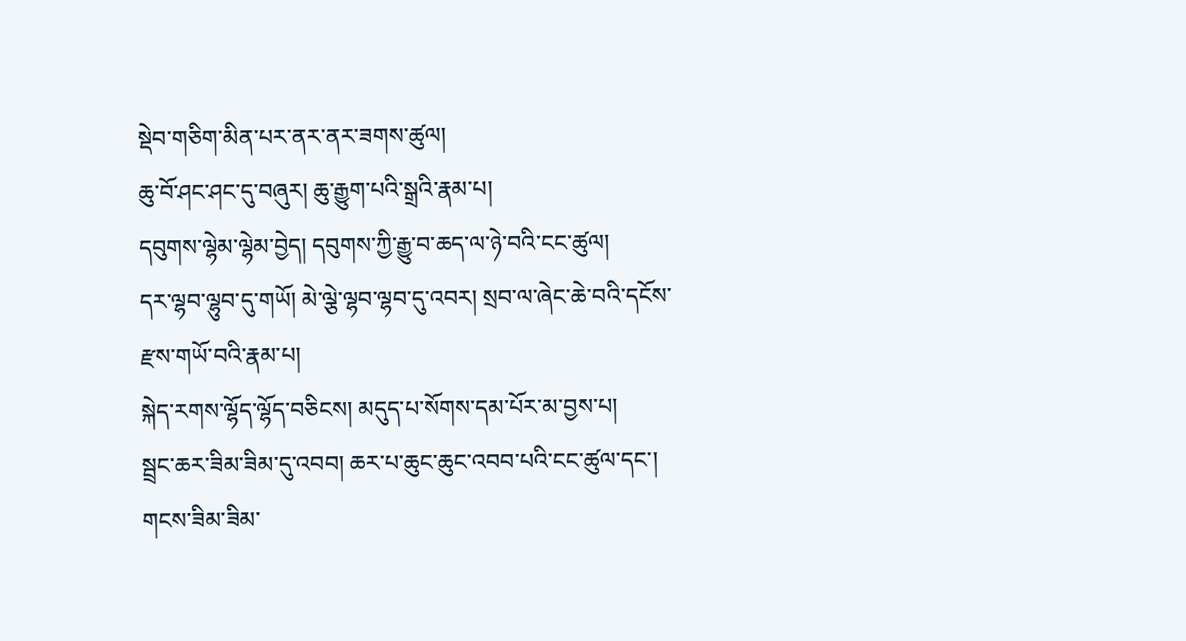སྡེབ་གཅིག་མིན་པར་ནར་ནར་ཟགས་ཚུལ།
ཆུ་བོ་ཤང་ཤང་དུ་བཞུར། ཆུ་རྒྱུག་པའི་སྒྲའི་རྣམ་པ།
དབུགས་ལྷེམ་ལྷེམ་བྱེད། དབུགས་ཀྱི་རྒྱུ་བ་ཆད་ལ་ཉེ་བའི་ངང་ཚུལ།
དར་ལྷབ་ལྷུབ་དུ་གཡོ། མེ་ལྕེ་ལྷབ་ལྷབ་དུ་འབར། སྲབ་ལ་ཞེང་ཆེ་བའི་དངོས་རྫས་གཡོ་བའི་རྣམ་པ།
སྐེད་རགས་ལྷོད་ལྷོད་བཅིངས། མདུད་པ་སོགས་དམ་པོར་མ་བྱས་པ།
སྦྲང་ཆར་ཟིམ་ཟིམ་དུ་འབབ། ཆར་པ་ཆུང་ཆུང་འབབ་པའི་ངང་ཚུལ་དང་།
གངས་ཟིམ་ཟིམ་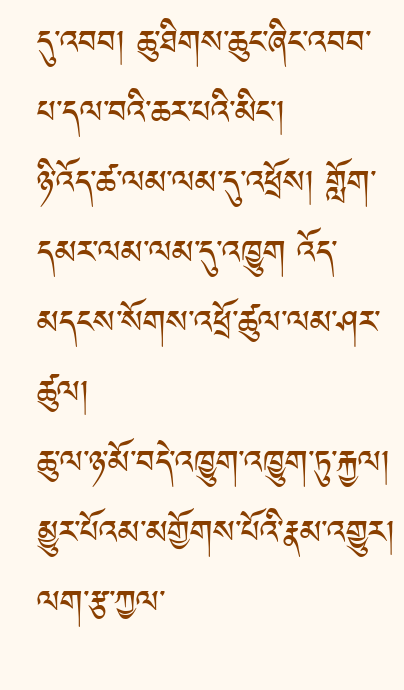དུ་འབབ། ཆུ་ཐིགས་ཆུང་ཞིང་འབབ་པ་དལ་བའི་ཆར་པའི་མིང་།
ཉི་འོད་ཚ་ལམ་ལམ་དུ་འཕྲོས། གློག་དམར་ལམ་ལམ་དུ་འཁྱུག འོད་མདངས་སོགས་འཕྲོ་ཚུལ་ལམ་ཤར་ཚུལ།
ཆུ་ལ་ཉ་མོ་བདེ་འཁྱུག་འཁྱུག་ཏུ་རྐྱལ། མྱུར་པོའམ་མགྱོགས་པོའི་རྣམ་འགྱུར།
ལག་རྩ་ཀྱལ་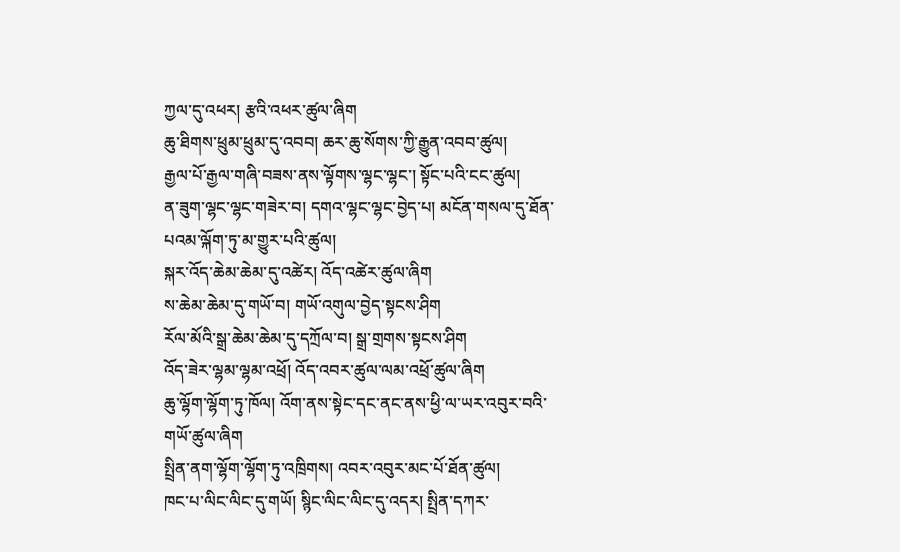ཀྱལ་དུ་འཕར། རྩའི་འཕར་ཚུལ་ཞིག
ཆུ་ཐིགས་ཕྲུམ་ཕྲུམ་དུ་འབབ། ཆར་ཆུ་སོགས་ཀྱི་རྒྱུན་འབབ་ཚུལ།
རྒྱལ་པོ་རྒྱལ་གཞི་བཟས་ནས་ལྟོགས་ལྷང་ལྷང་། སྟོང་པའི་ངང་ཚུལ།
ན་ཟུག་ལྷང་ལྷང་གཟེར་བ། དགའ་ལྷང་ལྷང་བྱེད་པ། མངོན་གསལ་དུ་ཐོན་པའམ་ལྐོག་ཏུ་མ་གྱུར་པའི་ཚུལ།
སྐར་འོད་ཆེམ་ཆེམ་དུ་འཚེར། འོད་འཚེར་ཚུལ་ཞིག
ས་ཆེམ་ཆེམ་དུ་གཡོ་བ། གཡོ་འགུལ་བྱེད་སྟངས་ཤིག
རོལ་མོའི་སྒྲ་ཆེམ་ཆེམ་དུ་དཀྲོལ་བ། སྒྲ་གྲགས་སྟངས་ཤིག
འོད་ཟེར་ལྷམ་ལྷམ་འཕྲོ། འོད་འབར་ཚུལ་ལམ་འཕྲོ་ཚུལ་ཞིག
ཆུ་ལྷོག་ལྷོག་ཏུ་ཁོལ། འོག་ནས་སྟེང་དང་ནང་ནས་ཕྱི་ལ་ཡར་འབུར་བའི་གཡོ་ཚུལ་ཞིག
སྤྲིན་ནག་ལྷོག་ལྷོག་ཏུ་འཁྲིགས། འབར་འབུར་མང་པོ་ཐོན་ཚུལ།
ཁང་པ་ལིང་ལིང་དུ་གཡོ། སྙིང་ལིང་ལིང་དུ་འདར། སྤྲིན་དཀར་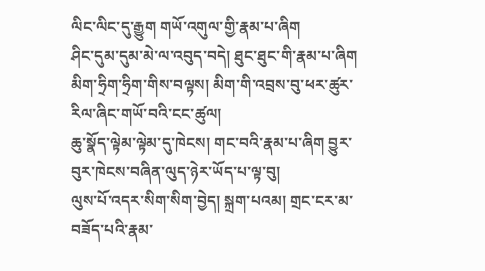ལིང་ལིང་དུ་རྒྱུག གཡོ་འགུལ་གྱི་རྣམ་པ་ཞིག
ཤིང་དུམ་དུམ་མེ་ལ་འབུད་བདེ། ཐུང་ཐུང་གི་རྣམ་པ་ཞིག
མིག་ཧྲིག་ཧྲིག་གིས་བལྟས། མིག་གི་འབྲས་བུ་ཕར་ཚུར་རིལ་ཞིང་གཡོ་བའི་ངང་ཚུལ།
ཆུ་སྣོད་ལྟེམ་ལྟེམ་དུ་ཁེངས། གང་བའི་རྣམ་པ་ཞིག བྱུར་བུར་ཁེངས་བཞིན་ལུད་ཉེར་ཡོད་པ་ལྟ་བུ།
ལུས་པོ་འདར་སིག་སིག་བྱེད། སྐྲག་པའམ། གྲང་ངར་མ་བཟོད་པའི་རྣམ་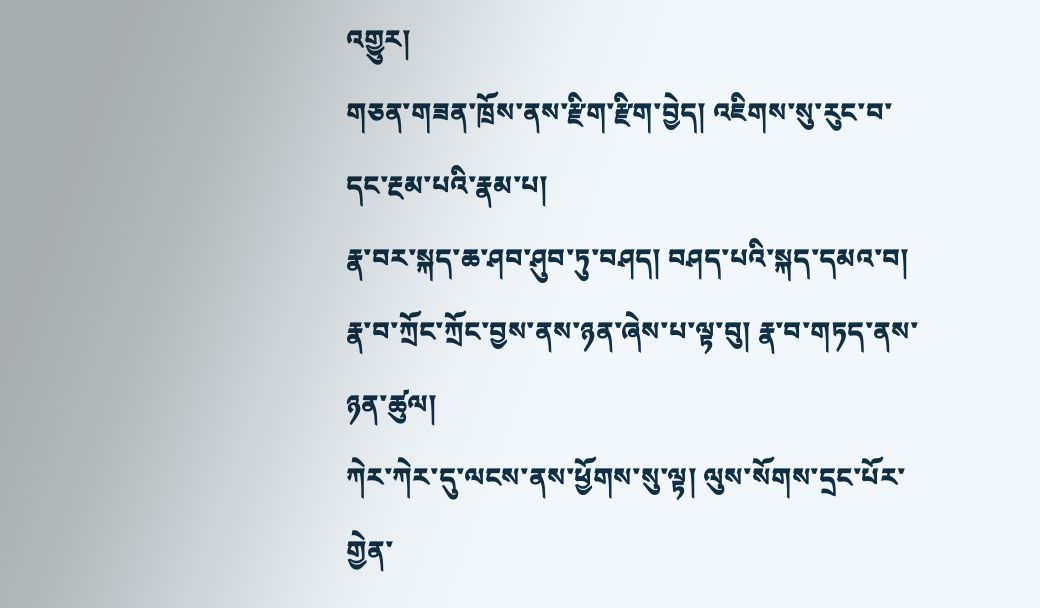འགྱུར།
གཅན་གཟན་ཁྲོས་ནས་རྫིག་རྫིག་བྱེད། འཇིགས་སུ་རུང་བ་དང་རྔམ་པའི་རྣམ་པ།
རྣ་བར་སྐད་ཆ་ཤབ་ཤུབ་ཏུ་བཤད། བཤད་པའི་སྐད་དམའ་བ།
རྣ་བ་ཀྲོང་ཀྲོང་བྱས་ནས་ཉན་ཞེས་པ་ལྟ་བུ། རྣ་བ་གཏད་ནས་ཉན་ཚུལ།
ཀེར་ཀེར་དུ་ལངས་ནས་ཕྱོགས་སུ་ལྟ། ལུས་སོགས་དྲང་པོར་གྱེན་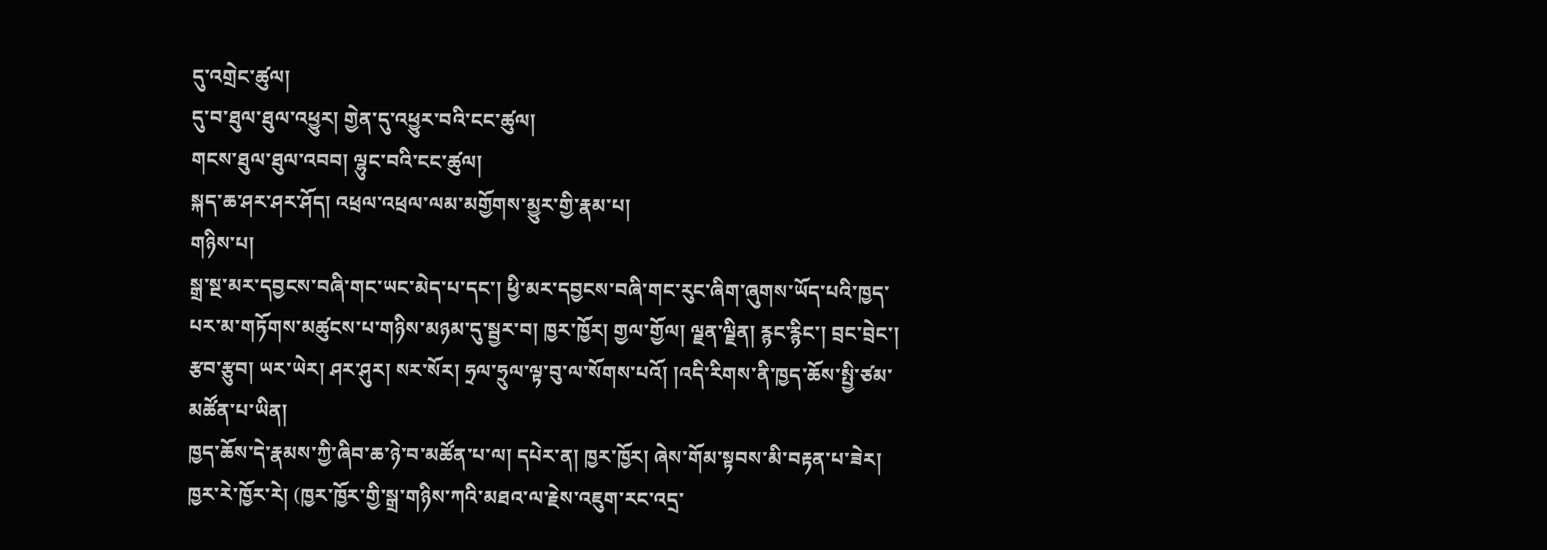དུ་འགྲེང་ཚུལ།
དུ་བ་ཐུལ་ཐུལ་འཕྱུར། གྱེན་དུ་འཕྱུར་བའི་ངང་ཚུལ།
གངས་ཐུལ་ཐུལ་འབབ། ལྷུང་བའི་ངང་ཚུལ།
སྐད་ཆ་ཤར་ཤར་ཤོད། འཕྲལ་འཕྲལ་ལམ་མགྱོགས་མྱུར་གྱི་རྣམ་པ།
གཉིས་པ།
སྒྲ་སྔ་མར་དབྱངས་བཞི་གང་ཡང་མེད་པ་དང་། ཕྱི་མར་དབྱངས་བཞི་གང་རུང་ཞིག་ཞུགས་ཡོད་པའི་ཁྱད་པར་མ་གཏོགས་མཚུངས་པ་གཉིས་མཉམ་དུ་སྦྱར་བ། ཁྱར་ཁྱོར། གྱལ་གྱོལ། ལྗན་ལྗིན། རྙང་རྙིང་། བྲང་བྲེང་། རྩབ་རྩུབ། ཡར་ཡེར། ཤར་ཤུར། སར་སོར། ཧྲལ་ཧྲུལ་ལྟ་བུ་ལ་སོགས་པའོ། །འདི་རིགས་ནི་ཁྱད་ཆོས་སྤྱི་ཙམ་མཚོན་པ་ཡིན།
ཁྱད་ཆོས་དེ་རྣམས་ཀྱི་ཞིབ་ཆ་ཉེ་བ་མཚོན་པ་ལ། དཔེར་ན། ཁྱར་ཁྱོར། ཞེས་གོམ་སྟབས་མི་བརྟན་པ་ཟེར།
ཁྱར་རེ་ཁྱོར་རེ། (ཁྱར་ཁྱོར་གྱི་སྒྲ་གཉིས་ཀའི་མཐའ་ལ་རྗེས་འཇུག་རང་འདྲ་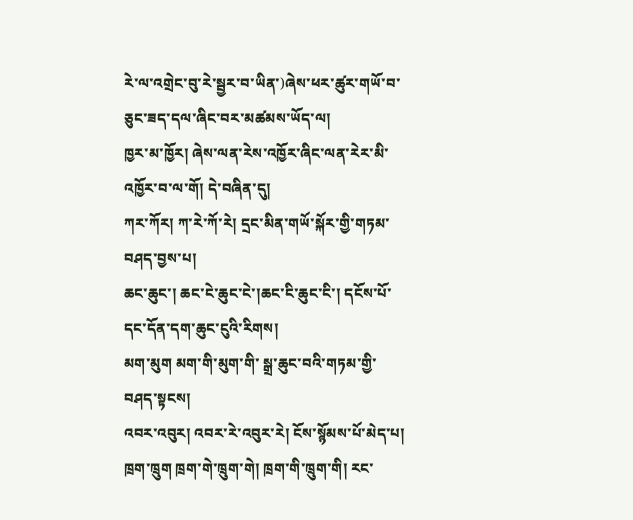རེ་ལ་འགྲེང་བུ་རེ་སྦྱར་བ་ཡིན་)ཞེས་ཕར་ཚུར་གཡོ་བ་ཅུང་ཟད་དལ་ཞིང་བར་མཚམས་ཡོད་ལ།
ཁྱར་མ་ཁྱོར། ཞེས་ལན་རེས་འཁྱོར་ཞིང་ལན་རེར་མི་འཁྱོར་བ་ལ་གོ། དེ་བཞིན་དུ།
ཀར་ཀོར། ཀ་རེ་ཀོ་རེ། དྲང་མིན་གཡོ་སྐོར་གྱི་གཏམ་བཤད་བྱས་པ།
ཆང་ཆུང་། ཆང་ངེ་ཆུང་ངེ་།ཆང་ངི་ཆུང་ངི་། དངོས་པོ་དང་དོན་དག་ཆུང་ངུའི་རིགས།
མག་མུག མག་གི་མུག་གི་ སྒྲ་ཆུང་བའི་གཏམ་གྱི་བཤད་སྟངས།
འབར་འབུར། འབར་རེ་འབུར་རེ། ངོས་སྙོམས་པོ་མེད་པ།
ཁྲག་ཁྲུག ཁྲག་གེ་ཁྲུག་གེ། ཁྲག་གི་ཁྲུག་གི། རང་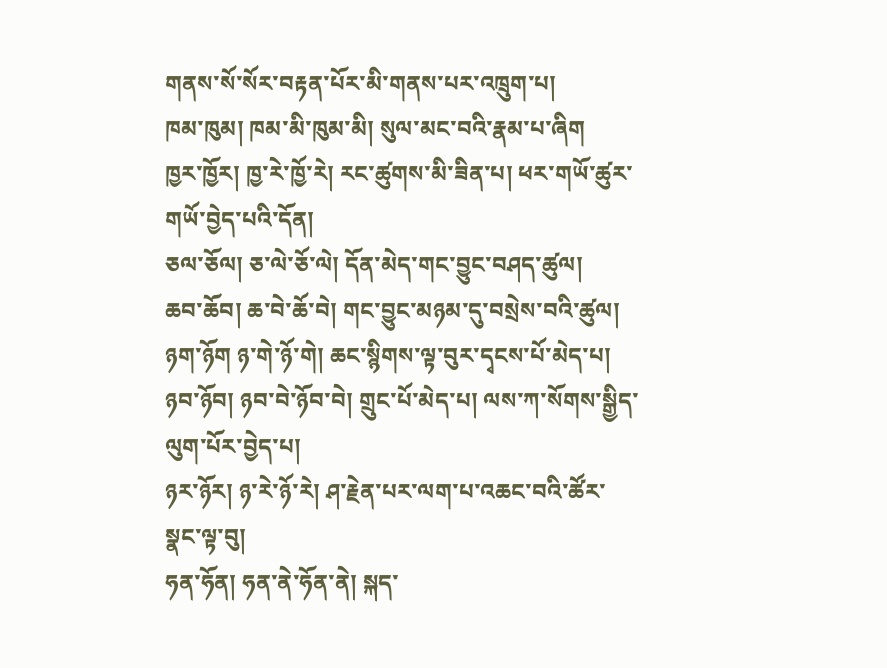གནས་སོ་སོར་བརྟན་པོར་མི་གནས་པར་འཁྲུག་པ།
ཁམ་ཁུམ། ཁམ་མི་ཁུམ་མི། སུལ་མང་བའི་རྣམ་པ་ཞིག
ཁྱར་ཁྱོར། ཁྱ་རེ་ཁྱོ་རེ། རང་ཚུགས་མི་ཟིན་པ། ཕར་གཡོ་ཚུར་གཡོ་བྱེད་པའི་དོན།
ཅལ་ཅོལ། ཅ་ལེ་ཅོ་ལེ། དོན་མེད་གང་བྱུང་བཤད་ཚུལ།
ཆབ་ཆོབ། ཆ་བེ་ཆོ་བེ། གང་བྱུང་མཉམ་དུ་བསྲེས་བའི་ཚུལ།
ཉག་ཉོག ཉ་གེ་ཉོ་གེ། ཆང་སྙིགས་ལྟ་བུར་དྭངས་པོ་མེད་པ།
ཉབ་ཉོབ། ཉབ་བེ་ཉོབ་བེ། གྲུང་པོ་མེད་པ། ལས་ཀ་སོགས་སྒྱིད་ལུག་པོར་བྱེད་པ།
ཉར་ཉོར། ཉ་རེ་ཉོ་རེ། ཤ་རྗེན་པར་ལག་པ་འཆང་བའི་ཚོར་སྣང་ལྟ་བུ།
ཧན་ཧོན། ཧན་ནེ་ཧོན་ནེ། སྐད་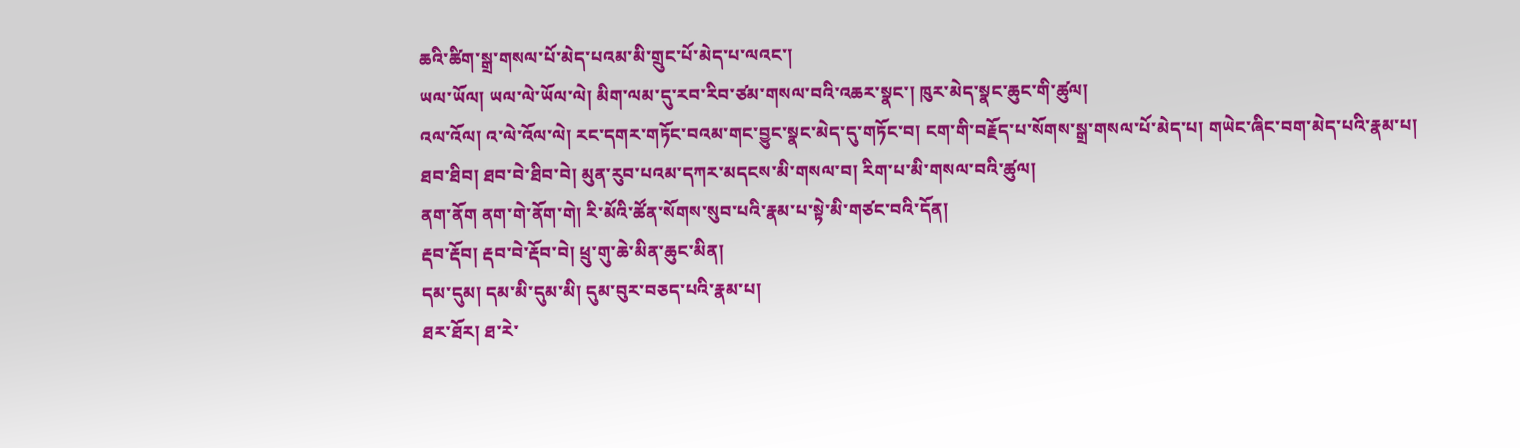ཆའི་ཚིག་སྒྲ་གསལ་པོ་མེད་པའམ་མི་གྲུང་པོ་མེད་པ་ལའང་།
ཡལ་ཡོལ། ཡལ་ལེ་ཡོལ་ལེ། མིག་ལམ་དུ་རབ་རིབ་ཙམ་གསལ་བའི་འཆར་སྣང་། ཁུར་མེད་སྣང་ཆུང་གི་ཚུལ།
འལ་འོལ། འ་ལེ་འོལ་ལེ། རང་དགར་གཏོང་བའམ་གང་བྱུང་སྣང་མེད་དུ་གཏོང་བ། ངག་གི་བརྗོད་པ་སོགས་སྒྲ་གསལ་པོ་མེད་པ། གཡེང་ཞིང་བག་མེད་པའི་རྣམ་པ།
ཐབ་ཐིབ། ཐབ་བེ་ཐིབ་བེ། མུན་རུབ་པའམ་དཀར་མདངས་མི་གསལ་བ། རིག་པ་མི་གསལ་བའི་ཚུལ།
ནག་ནོག ནག་གེ་ནོག་གེ། རི་མོའི་ཚོན་སོགས་སུབ་པའི་རྣམ་པ་སྟེ་མི་གཙང་བའི་དོན།
རྡབ་རྡོབ། རྡབ་བེ་རྡོབ་བེ། ཕྲུ་གུ་ཆེ་མིན་ཆུང་མིན།
དམ་དུམ། དམ་མི་དུམ་མི། དུམ་བུར་བཅད་པའི་རྣམ་པ།
ཐར་ཐོར། ཐ་རེ་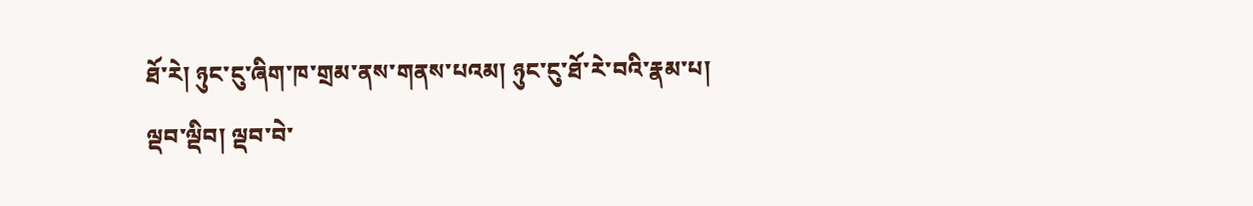ཐོ་རེ། ཉུང་ངུ་ཞིག་ཁ་གྲམ་ནས་གནས་པའམ། ཉུང་ངུ་ཐོ་རེ་བའི་རྣམ་པ།
ལྡབ་ལྡིབ། ལྡབ་བེ་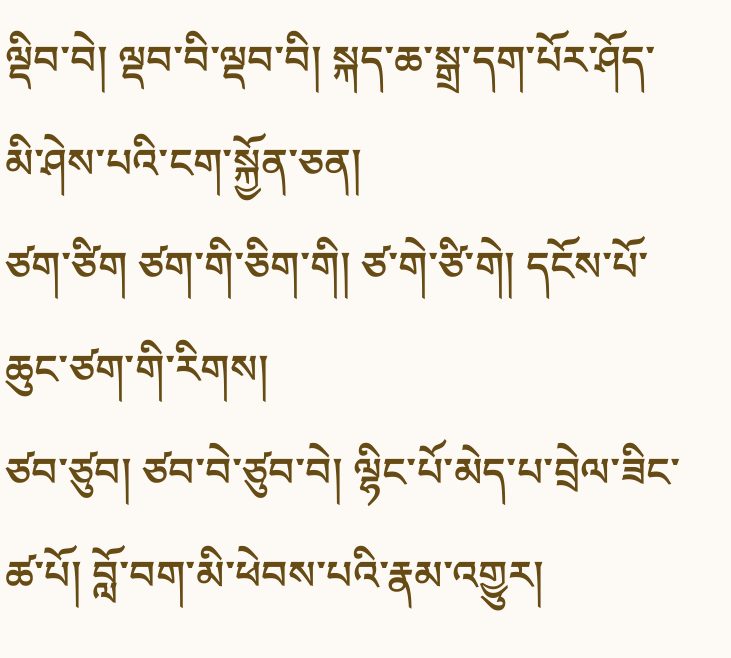ལྡིབ་བེ། ལྡབ་བི་ལྡབ་བི། སྐད་ཆ་སྒྲ་དག་པོར་ཤོད་མི་ཤེས་པའི་ངག་སྐྱོན་ཅན།
ཙག་ཙིག ཙག་གི་ཅིག་གི། ཙ་གེ་ཙི་གེ། དངོས་པོ་ཆུང་ཙག་གི་རིགས།
ཙབ་ཙུབ། ཙབ་བེ་ཙུབ་བེ། ལྷིང་པོ་མེད་པ་བྲེལ་ཟིང་ཚ་པོ། བློ་བག་མི་ཕེབས་པའི་རྣམ་འགྱུར།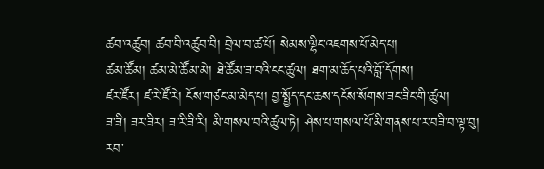ཚབ་འཚུབ། ཚབ་བི་འཚུབ་བི། བྲེལ་བ་ཚ་པོ། སེམས་ལྷིང་འཇགས་པོ་མེད་པ།
ཚམ་ཚོམ། ཚམ་མེ་ཚོམ་མེ། ཐེ་ཚོམ་ཟ་བའི་ངང་ཚུལ། ཐག་མ་ཆོད་པའི་བློ་དོགས།
ཛར་ཛོར། ཛ་རེ་ཛོ་རེ། ངོས་གཙང་མ་མེད་པ། བྱ་སྤྱོད་དང་ཆས་དངོས་སོགས་ཟང་ཟིང་གི་ཚུལ།
ཟ་ཟི། ཟར་ཟིར། ཟ་རི་ཟི་རི། མི་གསལ་བའི་ཚུལ་ཏེ། ཤེས་པ་གསལ་པོ་མི་གནས་པ་ར་བཟི་བ་ལྟ་བུ།
རབ་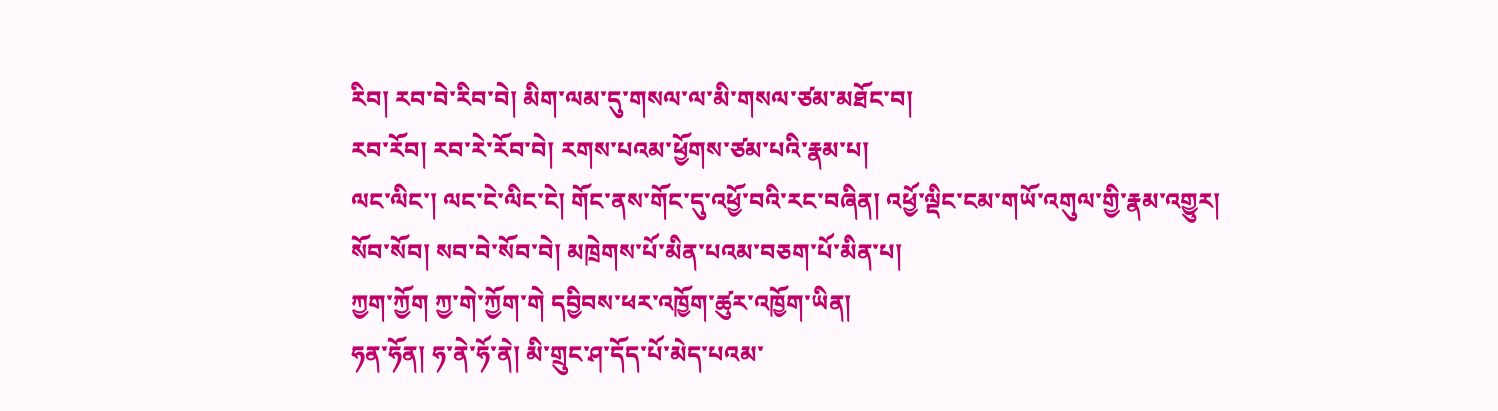རིབ། རབ་བེ་རིབ་བེ། མིག་ལམ་དུ་གསལ་ལ་མི་གསལ་ཙམ་མཐོང་བ།
རབ་རོབ། རབ་རེ་རོབ་བེ། རགས་པའམ་ཕྱོགས་ཙམ་པའི་རྣམ་པ།
ལང་ལིང་། ལང་ངེ་ལིང་ངེ། གོང་ནས་གོང་དུ་འཕྱོ་བའི་རང་བཞིན། འཕྱོ་ལྡིང་ངམ་གཡོ་འགུལ་གྱི་རྣམ་འགྱུར།
སོབ་སོབ། སབ་བེ་སོབ་བེ། མཁྲེགས་པོ་མིན་པའམ་བཅག་པོ་མིན་པ།
ཀྱག་ཀྱོག ཀྱ་གེ་ཀྱོག་གེ དབྱིབས་ཕར་འཁྱོག་ཚུར་འཁྱོག་ཡིན།
ཧན་ཧོན། ཧ་ནེ་ཧོ་ནེ། མི་གྲུང་ཤ་དོད་པོ་མེད་པའམ་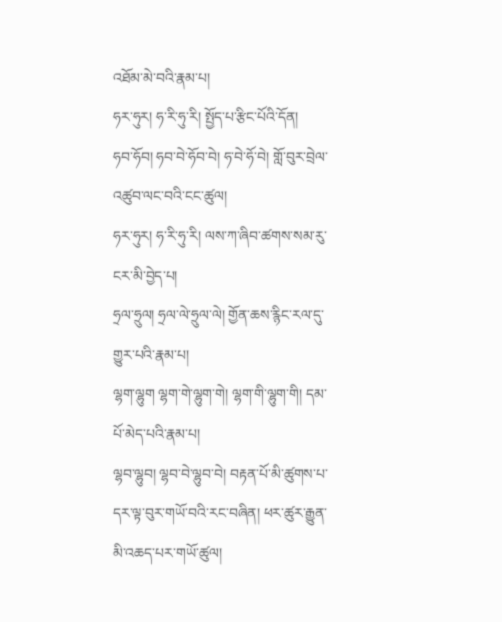འཐོམ་མེ་བའི་རྣམ་པ།
ཧར་ཧུར། ཧ་རི་ཧུ་རི། སྤྱོད་པ་རྩིང་པོའི་དོན།
ཧབ་ཧོབ། ཧབ་བེ་ཧོབ་བེ། ཧ་བེ་ཧོ་བེ། གློ་བུར་བྲེལ་འཚུབ་ལང་བའི་ངང་ཚུལ།
ཧར་ཧུར། ཧ་རི་ཧུ་རི། ལས་ཀ་ཞིབ་ཚགས་སམ་རུ་ངར་མི་བྱེད་པ།
ཧྲལ་ཧྲུལ། ཧྲལ་ལེ་ཧྲུལ་ལེ། གྱོན་ཆས་རྙིང་རལ་དུ་གྱུར་པའི་རྣམ་པ།
ལྷག་ལྷུག ལྷག་གེ་ལྷུག་གེ། ལྷག་གི་ལྷུག་གི། དམ་པོ་མེད་པའི་རྣམ་པ།
ལྷབ་ལྷུབ། ལྷབ་བེ་ལྷུབ་བེ། བརྟན་པོ་མི་ཚུགས་པ་དར་ལྟ་བུར་གཡོ་བའི་རང་བཞིན། ཕར་ཚུར་རྒྱུན་མི་འཆད་པར་གཡོ་ཚུལ།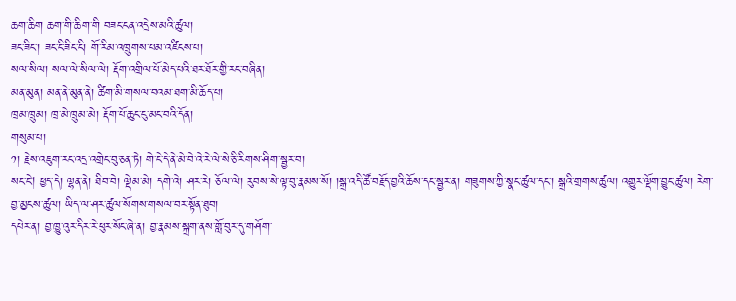ཆག་ཆིག ཆག་གི་ཆིག་གི བཟང་ངན་འདྲེས་མའི་ཚུལ།
ཟང་ཟིང་། ཟང་ངི་ཟིང་ངི། གོ་རིམ་འཁྲུགས་པམ་འཛིངས་པ།
སལ་སིལ། སལ་ལེ་སིལ་ལེ། རྡོག་འགྲིལ་པོ་མེད་པའི་ཐར་ཐོར་གྱི་རང་བཞིན།
མན་མུན། མན་ནེ་མུན་ནེ། ཚིག་མི་གསལ་བའམ་ཐག་མི་ཆོད་པ།
ཁྲམ་ཁྲུམ། ཁྲ་མེ་ཁྲུམ་མེ། རྡོག་པོ་ཆུང་ངུ་མང་བའི་དོན།
གསུམ་པ།
༡། རྗེས་འཇུག་རང་འདྲ་འགྲེང་བུ་ཅན་ཏེ། གེ་ངེ་དེ་ནེ་མེ་བེ་འེ་རེ་ལེ་སེ་ཅི་རིགས་ཤིག་སྦྱར་བ།
སང་ངེ། ཕྱད་དེ། ལྷན་ནེ། ཐིབ་བེ། ལྡེམ་མེ། དགེ་འེ། ཤར་རེ། ཅོལ་ལེ། རུབས་སེ་ལྟ་བུ་རྣམས་སོ། །སྒྲ་འདི་ཚོ་བརྗོད་བྱའི་ཆོས་དང་སྦྱར་ན། གཟུགས་ཀྱི་སྣང་ཚུལ་དང་། སྒྲའི་གྲགས་ཚུལ། འགྱུར་ལྡོག་བྱུང་ཚུལ། རེག་བྱ་མྱངས་ཚུལ། ཡིད་ལ་ཤར་ཚུལ་སོགས་གསལ་བར་སྟོན་ཐུབ།
དཔེར་ན། བྱ་ཁྱུ་འུར་དིར་རེ་ཕུར་སོང་ཞེ་ན། བྱ་རྣམས་སྐྲག་ནས་གློ་བུར་དུ་གཤོག་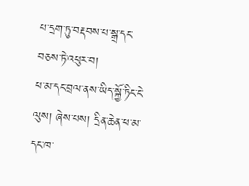པ་དྲག་ཏུ་བརྡབས་པ་སྒྲ་དང་བཅས་ཏེ་འཕུར་བ།
ཕ་མ་དང་བྲལ་ནས་ཡིད་སྐྱོ་ཏིང་ངེ་ལུས། ཞེས་པས། དྲིན་ཆེན་ཕ་མ་དང་ཁ་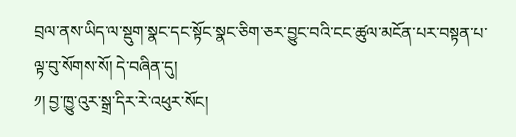བྲལ་ནས་ཡིད་ལ་སྡུག་སྣང་དང་སྟོང་སྣང་ཅིག་ཅར་བྱུང་བའི་ངང་ཚུལ་མངོན་པར་བསྟན་པ་ལྟ་བུ་སོགས་སོ། དེ་བཞིན་དུ།
༡། བྱ་ཁྱུ་འུར་སྒྲ་དིར་རེ་འཕུར་སོང།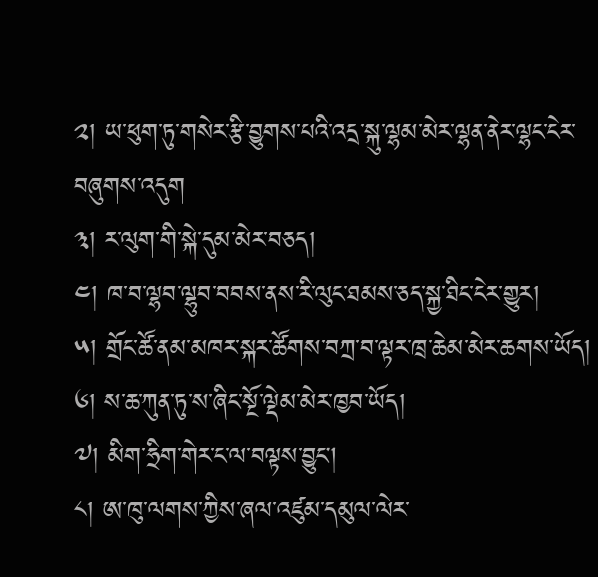༢། ཡ་ཕུག་ཏུ་གསེར་རྩི་བྱུགས་པའི་འདྲ་སྐུ་ལྷམ་མེར་ལྷན་ནེར་ལྷང་ངེར་བཞུགས་འདུག
༣། ར་ལུག་གི་སྐེ་དུམ་མེར་བཅད།
༤། ཁ་བ་ལྷབ་ལྷུབ་བབས་ནས་རི་ལུང་ཐམས་ཅད་སྐྱ་ཐིང་ངེར་གྱུར།
༥། གྲོང་ཚོ་ནམ་མཁར་སྐར་ཚོགས་བཀྲ་བ་ལྟར་ཁྲ་ཆེམ་མེར་ཆགས་ཡོད།
༦། ས་ཆ་ཀུན་ཏུ་ས་ཞིང་སྔོ་ལྡེམ་མེར་ཁྱབ་ཡོད།
༧། མིག་ཧྲིག་གེར་ང་ལ་བལྟས་བྱུང།
༨། ཨ་ཁུ་ལགས་ཀྱིས་ཞལ་འཛུམ་དམུལ་ལེར་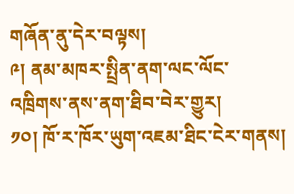གཞོན་ནུ་དེར་བལྟས།
༩། ནམ་མཁར་སྤྲིན་ནག་ལང་ལོང་འཁྲིགས་ནས་ནག་ཐིབ་བེར་གྱུར།
༡༠། ཁོ་ར་ཁོར་ཡུག་འཇམ་ཐིང་ངེར་གནས།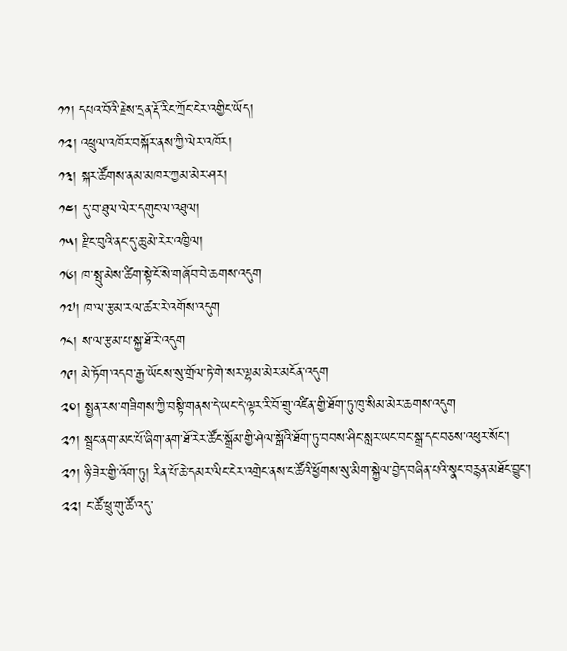༡༡། དཔའ་བོའི་རྗེས་དྲན་རྡོ་རིང་ཀྲོང་ངེར་འགྱིང་ཡོད།
༡༢། འཕྲུལ་འཁོར་བསྐོར་ནས་ཀྱི་ལེར་འཁོར།
༡༣། སྐར་ཚོགས་ནམ་མཁར་ཀྱམ་མེར་ཤར།
༡༤། དུ་བ་ཐུལ་ལེར་དགུང་ལ་འཐུལ།
༡༥། རྫིང་བུའི་ནང་དུ་ཆུ་མེ་རེར་འཁྱིལ།
༡༦། ཁ་སྤུ་མེས་ཚིག་སྟེ་ངོ་སེ་གཞོབ་བེ་ཆགས་འདུག
༡༧། ཁ་ལ་རྩམ་རལ་ཚར་རེ་འགོས་འདུག
༡༨། ས་ལ་རྩམ་པ་སྐྱ་ཐོ་རེ་འདུག
༡༩། མེ་ཏོག་འདབ་རྒྱ་ཡོངས་སུ་གྲོལ་ཏེ་གེ་སར་ལྷམ་མེར་མངོན་འདུག
༢༠། སྤྱན་རས་གཟིགས་ཀྱི་བསྟི་གནས་དེ་ཡང་དེ་ལྟར་རི་བོ་གྲུ་འཛིན་གྱི་ཐོག་ཏུ་ཁུ་སིམ་མེར་ཆགས་འདུག
༢༡། སྦྲང་ནག་མང་པོ་ཞིག་ནག་ཐོ་རེར་ཚོང་སྒྲོམ་གྱི་ཤེལ་སྒོའི་ཐོག་ཏུ་བབས་ཤིང་སླར་ཡང་བང་སྒྲ་དང་བཅས་འཕུར་སོང་།
༢༡། ཉི་ཟེར་གྱི་འོག་ཏུ། རིན་པོ་ཆེ་དམར་ལིང་ངེར་འགྲེང་ནས་ང་ཚོའི་ཕྱོགས་སུ་མིག་སྐྱེལ་བྱེད་བཞིན་པའི་སྣང་བརྙན་མཐོང་བྱུང་།
༢༢། ང་ཚོ་ཕྲུ་གུ་ཚོ་འདུ་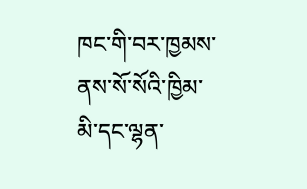ཁང་གི་བར་ཁྱམས་ནས་སོ་སོའི་ཁྱིམ་མི་དང་ལྷན་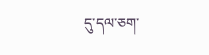དུ་དལ་ཅག་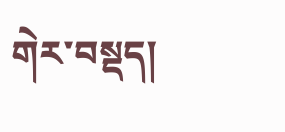གེར་བསྡད།